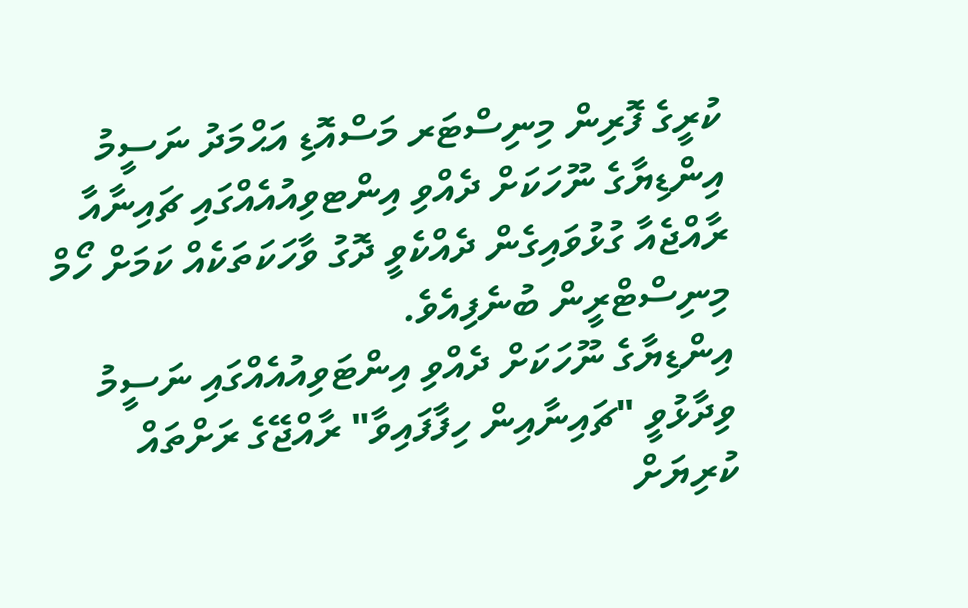ކުރީގެ ފޮރިން މިނިސްޓަރ މަސްއޮޑި އަޙްމަދު ނަސީމު އިންޑިޔާގެ ނޫހަކަށް ދެއްވި އިންޓވިއުއެއްގައި ޗައިނާއާ ރާއްޖެއާ ގުޅުވައިގެން ދެއްކެވީ ދޮގު ވާހަކަތަކެއް ކަމަށް ހޯމް މިނިސްޓްރީން ބުނެފިއެވެ.
އިންޑިޔާގެ ނޫހަކަށް ދެއްވި އިންޓަވިއުއެއްގައި ނަސީމު ވިދާޅުވީ "ޗައިނާއިން ހިފާފައިވާ" ރާއްޖޭގެ ރަށްތައް ކުރިޔަށް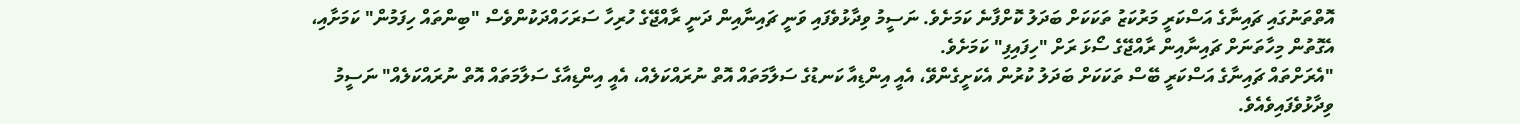އޮތްތަނުގައި ޗައިނާގެ އަސްކަރީ މަރުކަޒު ތަކަކަށް ބަދަލު ކޮށްފާނެ ކަމަށެވެ. ނަސީމު ވިދާޅުވެފައި ވަނީ ޗައިނާއިން ދަނީ ރާއްޖޭގެ ހުރިހާ ސަރަހައްދަކުންވެސް "ބިންތައް ހިފަމުން" ކަމަށާއި، އެގޮތުން މިހާތަނަށް ޗައިނާއިން ރާއްޖޭގެ ސޯޅަ ރަށް "ހިފައިފި" ކަމަށެވެ.
"އެރަށްތައް ޗައިނާގެ އަސްކަރީ ބޭސް ތަކަކަށް ބަދަލު ކުރުން އެކަށީގެންވޭ، އެއީ އިންޑިއާ ކަނޑުގެ ސަލާމަތައް އޮތް ނުރައްކަލެއް، އެއީ އިންޑިއާގެ ސަލާމަތައް އޮތް ނުރައްކަލެއް" ނަސީމު ވިދާޅުވެފައިވެއެވެ.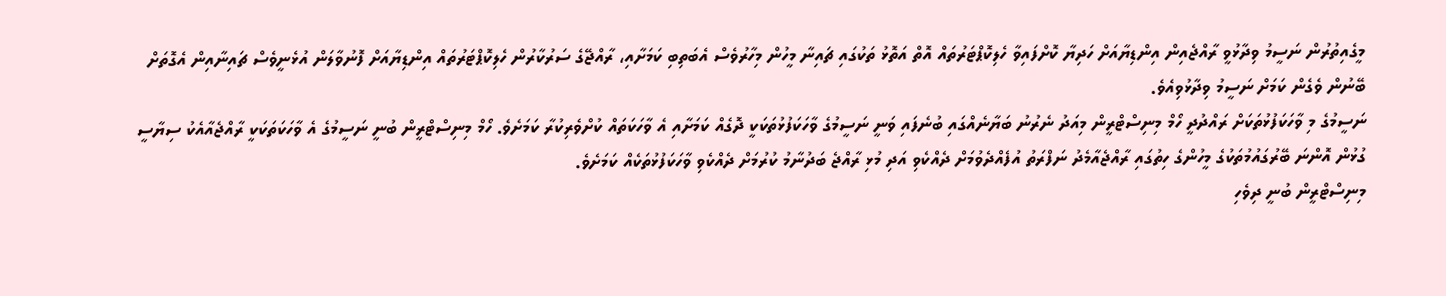މީގެއިތުރުން ނަސީމު ވިދާޅުވީ ރާއްޖެއިން އިންޑިޔާއަށް ހަދިޔާ ކޮށްފައިވާ ހެލިކޮޕްޓަރުތައް އޮތް އަތޮޅު ތަކުގައި ޗައިނާ މީހުން މިހާރުވެސް އެބަތިބި ކަމަށާއި، ރާއްޖޭގެ ސަރުކާރުން ހެލިކޮޕްޓަރުތައް އިންޑިޔާއަށް ފޮނުވާލަން އުޅެނީވެސް ޗައިނާއިން އެގޮތަށް ބޭނުން ވެގެން ކަމަށް ނަސީމު ވިދާޅުވިއެވެ.
ނަސީމުގެ މި ވާހަކަފުޅުތަކަށް ރައްދުދީ ހޯމް މިނިސްޓްރީން މިއަދު ނެރުނު ބަޔާނެއްގައި ބުނެފައި ވަނީ ނަސީމުގެ ވާހަކަފުޅުތަކަކީ ދޮގެއް ކަމަށާއި އެ ވާހަކަތައް ކުށްވެރިކުރާ ކަމަށެވެ. ހޯމް މިނިސްޓްރީން ބުނީ ނަސީމުގެ އެ ވާހަކަތަކަކީ ރާއްޖެއާއެކު ސިޔާސީ ގުޅުން އޮންނަ ބޭރުގައުމުތަކުގެ މީހުންގެ ހިތުގައި ރާއްޖެއާމެދު ނަފްރަތު އުފެއްދެވުމަށް ދެއްކެވި އަދި މުޅި ރާއްޖެ ބަދުނާމު ކުރުމަށް ދެއްކެވި ވާހަކަފުޅުތަކެއް ކަމަށެވެ.
މިނިސްޓްރީން ބުނީ ދިވެހި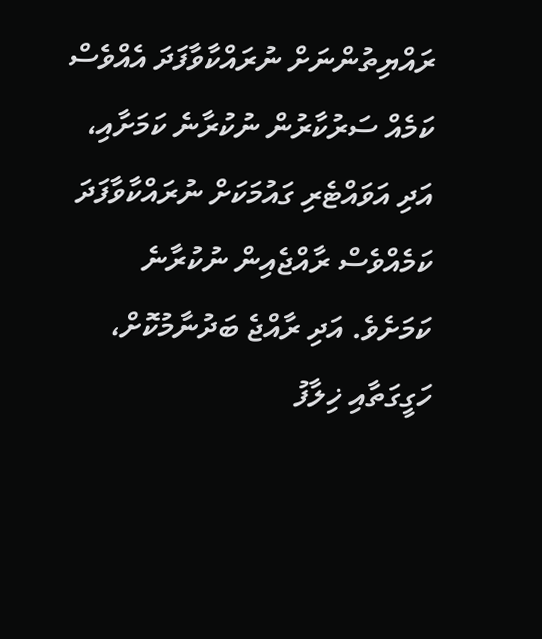ރައްޔިތުންނަށް ނުރައްކާވާފަދަ އެއްވެސް ކަމެއް ސަރުކާރުން ނުކުރާނެ ކަމަށާއި، އަދި އަވައްޓެރި ގައުމަކަށް ނުރައްކާވާފަދަ ކަމެއްވެސް ރާއްޖެއިން ނުކުރާނެ ކަމަށެވެ. އަދި ރާއްޖެ ބަދުނާމުކޮށް، ހަގީގަތާއި ޚިލާފު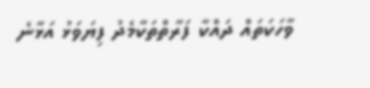ވާހަކަތައް ދައްކާ ފަރާތްތަކާމެދު ފިޔަވަޅު އަޅާނެ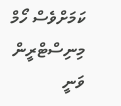ކަމަށްވެސް ހޯމް މިނިސްޓްރީން ވަނީ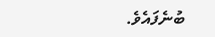ބުނެފައެވެ.